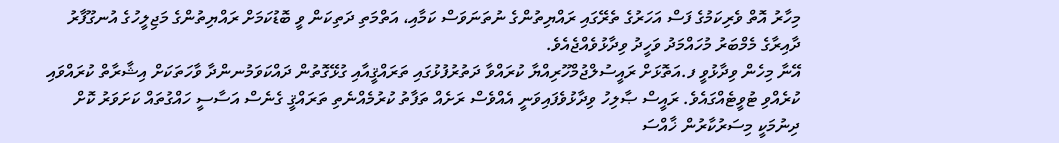މިހާރު އޮތް ވެރިކަމުގެ ފަސް އަހަރުގެ ތެރޭގައި ރައްޔިތުންގެ ނުތަނަވަސް ކަމާއި، އަތްމަތި ދަތިކަން ވީ ބޮޑުކަމަށް ރައްޔިތުންގެ މަޖިލީހުގެ އުނގޫފާރު ދާއިރާގެ މެމްބަރު މުހައްމަދު ވަހީދު ވިދާޅުވެއްޖެއެވެ.
އޭނާ މިހެން ވިދާޅުވީ ފ.އަތޮޅަށް ރައީސުލްޖުމްހޫރިއްޔާ ކުރައްވާ ދަތުރުފުޅުގައި ތަރައްޤީއާއި ގުޅޭގޮތުން ދައްކަވަމުނންދާ ވާހަތަކަށް އިޝާރާތް ކުރައްވައި ކުރެއްވި ޓުވީޓެއްގައެވެ. ރައީސް ޞާލިހު ވިދާޅުވެފައިވަނީ އެއްވެސް ރަށެއް ތަފާތު ކުރުމެއްނެތި ތަރައްޤީ ގެނެސް އަސާސީ ހައްގުތައް ކަށަވަރު ކޮށް ދިނުމަކީ މިސަރުކާރުން ޚާއްސަ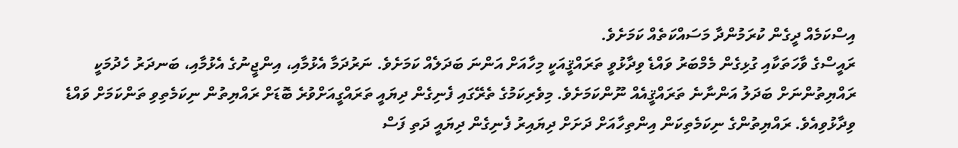އިސްކަމެއް ދީގެން ކުރަމުންދާ މަސައްކަތެއް ކަމަށެވެ.
ރައީސްގެ ވާހަތަކާއި ގުޅިގެން މެމްބަރު ވައްޑެ ވިދާޅުވީ ތަރައްޤީއަކީ މިހާއަށް އަންނަ ބަދަލެއް ކަމަށެވެ. ނަރުދަމާ އެޅުމާއި، އިންޖީނުގެ އެޅުމާއި، ބަނދަރު ހެދުމަކީ ރައްޔިތުންނަށް ބަދަލު އަންނާނެ ތަރައްޤީއެއް ނޫންކަމަށެވެ. މިވެރިކަމުގެ ތެރޭގައި ފެނިގެން ދިޔައީ ތަރައްގީއަށްވުރެ ބޮޑަށް ރައްޔިތުން ނިކަމެތިވި ތަންކަމަށް ވައްޑެ ވިދާޅުވިއެވެ. ރައްޔިތުންގެ ނިކަމެތިކަން އިންތިހާއަށް ދަށަށް ދިޔައިރު ފެނިގެން ދިޔައީ ދަތި ފަސް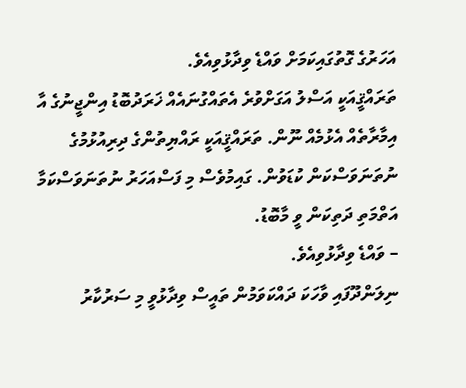އަހަރުގެ ގޮތުގައިކަމަށް ވައްޑެ ވިދާޅުވިއެވެ.
ތަރައްޤީއަކީ އަސްލު އަގަށްވުރެ އެތައްގުނައެއް ޚަރަދުބޮޑު އިންޖީނުގެ އާ އިމާރާތެއް އެޅުމެއް ނޫން. ތަރައްޤީއަކީ ރައްޔިތުންގެ ދިރިއުޅުމުގެ ނުތަނަވަސްކަން ކުޑަވުން. ގައިމުވެސް މި ފަސްއަހަރު ނުތަނަވަސްކަމާ އަތްމަތި ދަތިކަން ވީ މާބޮޑު.
– ވައްޑެ ވިދާޅުވިއެވެ.
ނިލަންދޫފައި ވާހަކަ ދައްކަވަމުން ތައީސް ވިދާޅުވީ މި ސަރުކާރު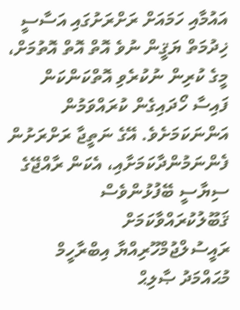އައުމާއި ހަމައަށް ރަށްރަށުގައި އަސާސީ ޚިދުމަތް ޔަޤީން ނުވެ އޮތް އޮތް އޮތުމަށް، މީގެ ކުރިން ނުކުރެވި އޮތްކަންކަން ފައިސާ ހޯދައިގެން ކުރައްވަމުން އަންނަކަމަށެވެ. އޭގެ ނަތީޖާ ރަށްރަށުން ފެންނަމުންދާކަމަށާއި، އެކަން ރާއްޖޭގެ ސިޔާސީ ބޭފުޅުންވެސް ޤަބޫލުކުރައްވާކަމަށް ރައީސުލްޖުމްހޫރިއްޔާ އިބްރާހީމް މުޙައްމަދު ޞާލިޙް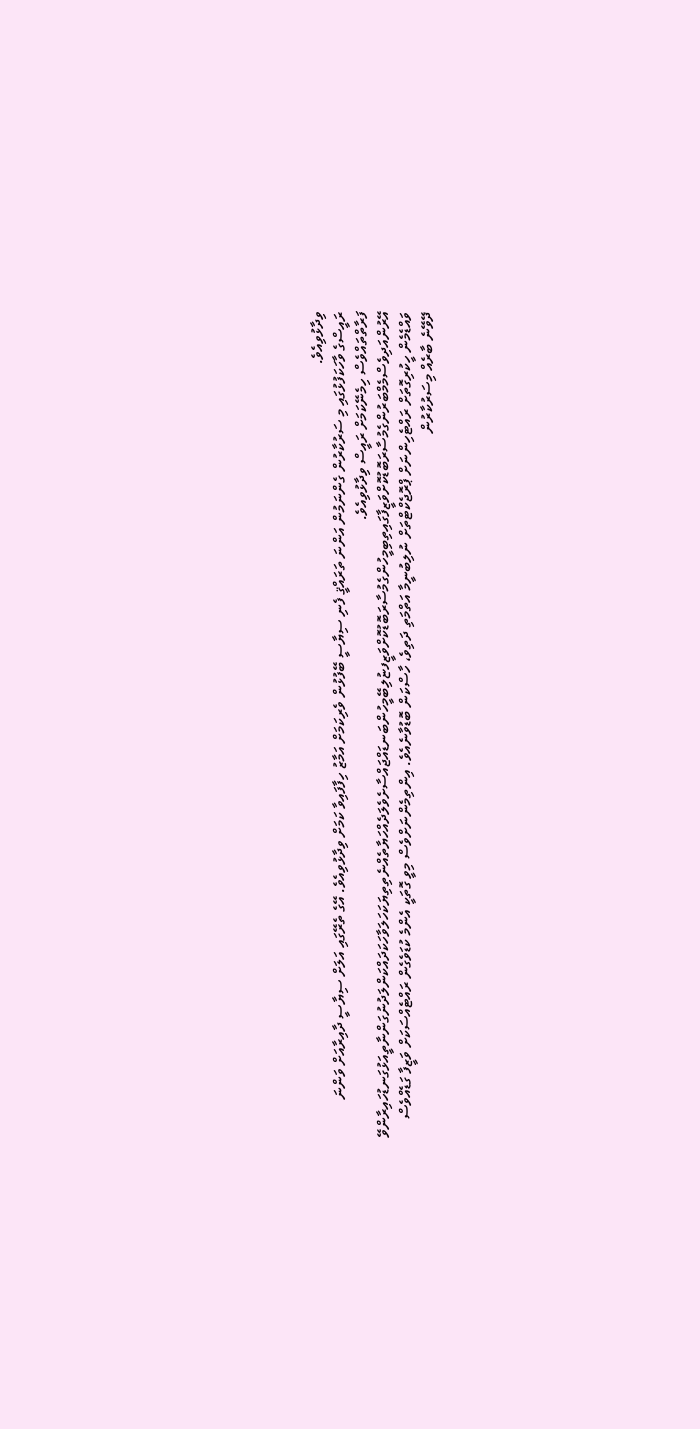ވިދާޅުވިއެވެ.
ރައީސްގެ ވާހަކަފުޅުގައި މި ސަރުކާރުން ގެންނަމުން އަންނަ ތަރައްޤީ ފެނި ސިޔާސީ ބޭފުޅުން ވެރިކަމަށް އަމާޒު ހިފާފައިވާ ކަމަށް ވިދާޅުވިއެވެ. އޭގެ ތެރޭގައި އަލަށް ސިޔާސީ ދާއިރާއަށް ވަންނަ ފަރާތްތައްވެސް ހިމެނޭކަމަށް ރައީސް ވިދާޅުވިއެވެ.
އޭރުންއަދިވެސްމެމްބަރުންގެމުސާރަބޮޑުކޮށްވަޒީފާގައިތިބިމީހުންގެމުސާރަބޮޑުކޮށްވަޒީފޏުލިބޭމީހުންބަނޑައްޖައްސާށެވެލަދެއްހަޔާތެއްނެތިތިޔަކަހަލަވާހަކަދައްކަންލަދުނުގަންނާތީއަޅުގަނޑުހައިރާންވޭ
ވައްޑެމެން ހީކުރިގޮތަށް ރައްޓެހިންނަށް ޕްރޮޖެކްޓްތަށް ނުލިބުނީމާ އަތްމަތި ދަތިވެ، ހާސްކަން ބޮޑުވާނެއެވެ. އިންތިމެންނަށްވެސް މިވީ ގޮތަކީ އެންމެ ކުޑަވެގެން ރައްޓެއްސަކަށް ވަޒީފާ ގަޑެއްވެސް ދޭވޭނެ ބާރެއް މިސަރުކާރުން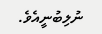ނުލިބުނީއެވެ.